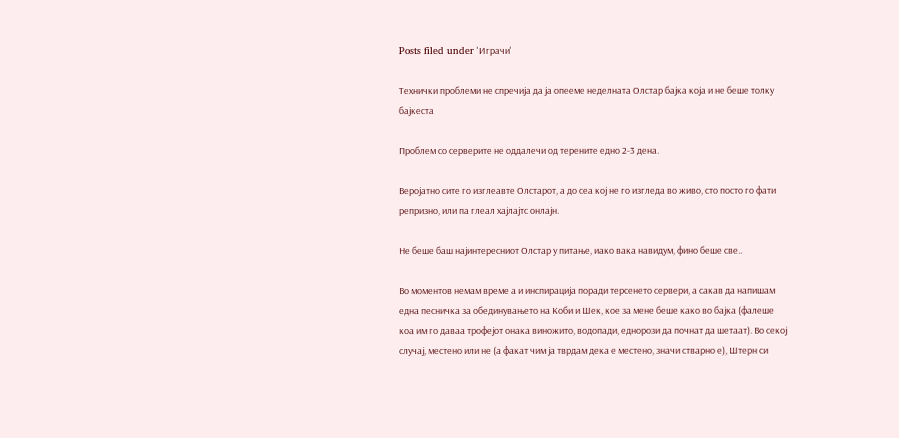Posts filed under 'Играчи'

Технички проблеми не спречија да ја опееме неделната Олстар бајка која и не беше толку бајкеста

Проблем со серверите не оддалечи од терените едно 2-3 дена.

Веројатно сите го изглеавте Олстарот, а до сеа кој не го изгледа во живо, сто посто го фати репризно, или па глеал хајлајтс онлајн.

Не беше баш најинтересниот Олстар у питање, иако вака навидум, фино беше све..

Во моментов немам време а и инспирација поради терсенето сервери, а сакав да напишам една песничка за обединувањето на Коби и Шек, кое за мене беше како во бајка (фалеше коа им го даваа трофејот онака виножито, водопади, еднорози да почнат да шетаат). Во секој случај, местено или не (а факат чим ја тврдам дека е местено, значи стварно е), Штерн си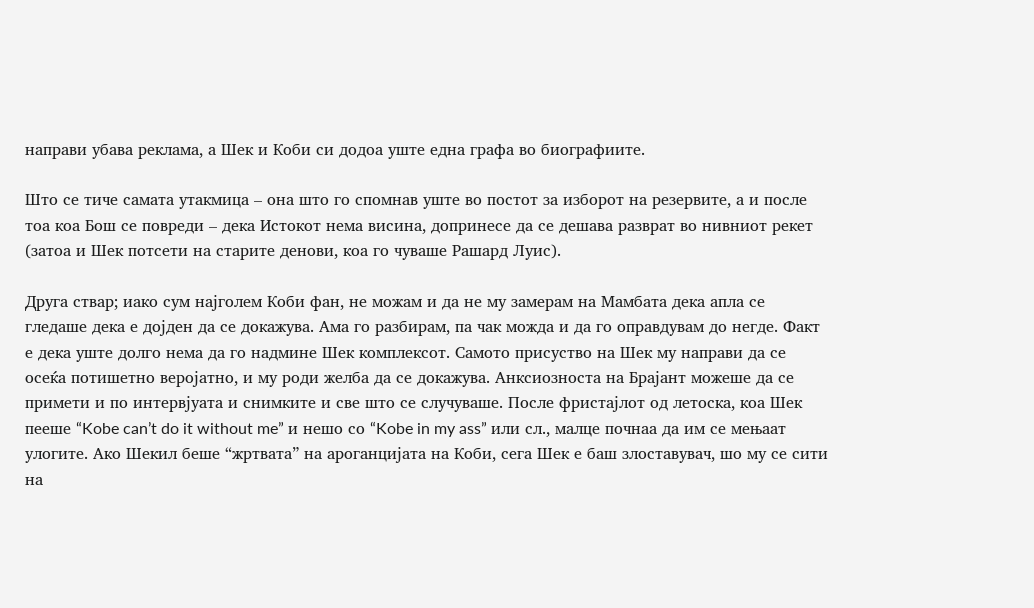направи убава реклама, а Шек и Коби си додоа уште една графа во биографиите.

Што се тиче самата утакмица – она што го спомнав уште во постот за изборот на резервите, а и после тоа коа Бош се повреди – дека Истокот нема висина, допринесе да се дешава разврат во нивниот рекет (затоа и Шек потсети на старите денови, коа го чуваше Рашард Луис).

Друга ствар; иако сум најголем Коби фан, не можам и да не му замерам на Мамбата дека апла се гледаше дека е дојден да се докажува. Ама го разбирам, па чак можда и да го оправдувам до негде. Факт е дека уште долго нема да го надмине Шек комплексот. Самото присуство на Шек му направи да се осеќа потишетно веројатно, и му роди желба да се докажува. Анксиозноста на Брајант можеше да се примети и по интервјуата и снимките и све што се случуваше. После фристајлот од летоска, коа Шек пееше “Kobe can’t do it without me” и нешо со “Kobe in my ass” или сл., малце почнаа да им се мењаат улогите. Ако Шекил беше “жртвата” на ароганцијата на Коби, сега Шек е баш злоставувач, шо му се сити на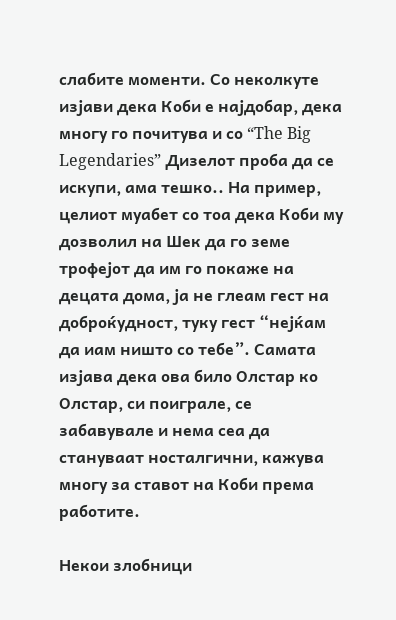слабите моменти. Со неколкуте изјави дека Коби е најдобар, дека многу го почитува и со “The Big Legendaries” Дизелот проба да се искупи, ама тешко.. На пример, целиот муабет со тоа дека Коби му дозволил на Шек да го земе трофејот да им го покаже на децата дома, ја не глеам гест на доброќудност, туку гест “нејќам да иам ништо со тебе”. Самата изјава дека ова било Олстар ко Олстар, си поиграле, се забавувале и нема сеа да стануваат носталгични, кажува многу за ставот на Коби према работите.

Некои злобници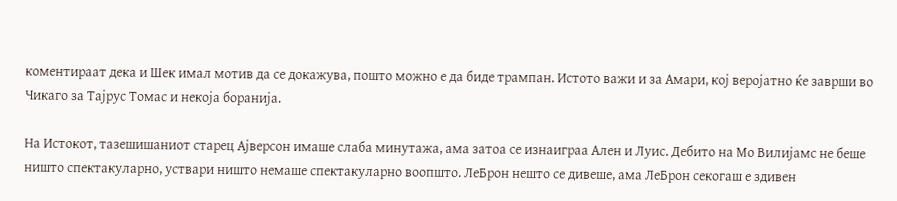коментираат дека и Шек имал мотив да се докажува, пошто можно е да биде трампан. Истото важи и за Амари, кој веројатно ќе заврши во Чикаго за Тајрус Томас и некоја боранија.

На Истокот, тазешишаниот старец Ајверсон имаше слаба минутажа, ама затоа се изнаиграа Ален и Луис. Дебито на Мо Вилијамс не беше ништо спектакуларно, уствари ништо немаше спектакуларно воопшто. ЛеБрон нешто се дивеше, ама ЛеБрон секогаш е здивен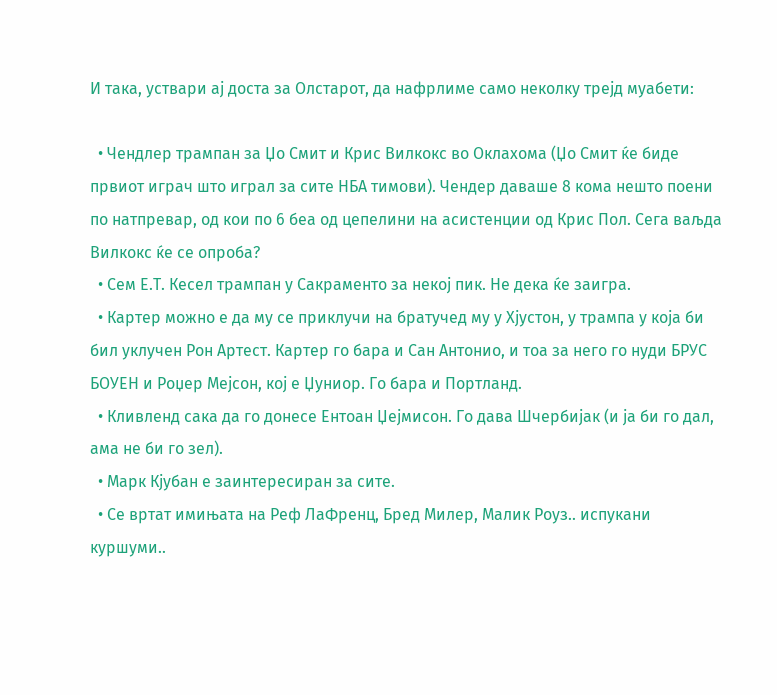И така, уствари ај доста за Олстарот, да нафрлиме само неколку трејд муабети:

  • Чендлер трампан за Џо Смит и Крис Вилкокс во Оклахома (Џо Смит ќе биде првиот играч што играл за сите НБА тимови). Чендер даваше 8 кома нешто поени по натпревар, од кои по 6 беа од цепелини на асистенции од Крис Пол. Сега ваљда Вилкокс ќе се опроба?
  • Сем Е.Т. Кесел трампан у Сакраменто за некој пик. Не дека ќе заигра.
  • Картер можно е да му се приклучи на братучед му у Хјустон, у трампа у која би бил уклучен Рон Артест. Картер го бара и Сан Антонио, и тоа за него го нуди БРУС БОУЕН и Роџер Мејсон, кој е Џуниор. Го бара и Портланд.
  • Кливленд сака да го донесе Ентоан Џејмисон. Го дава Шчербијак (и ја би го дал, ама не би го зел).
  • Марк Кјубан е заинтересиран за сите.
  • Се вртат имињата на Реф ЛаФренц, Бред Милер, Малик Роуз.. испукани куршуми..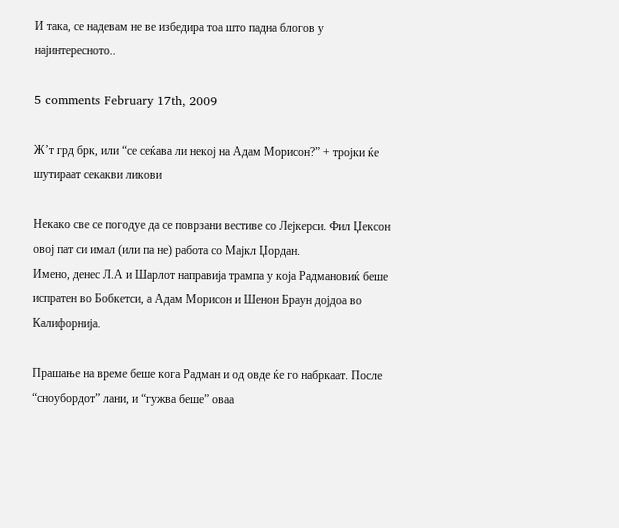И така, се надевам не ве избедира тоа што падна блогов у најинтересното..

5 comments February 17th, 2009

Ж’т грд брк, или “се сеќава ли некој на Адам Морисон?” + тројки ќе шутираат секакви ликови

Некако све се погодуе да се поврзани вестиве со Лејкерси. Фил Џексон овој пат си имал (или па не) работа со Мајкл Џордан.
Имено, денес Л.А и Шарлот направија трампа у која Радмановиќ беше испратен во Бобкетси, а Адам Морисон и Шенон Браун дојдоа во Калифорнија.

Прашање на време беше кога Радман и од овде ќе го набркаат. После “сноубордот” лани, и “гужва беше” оваа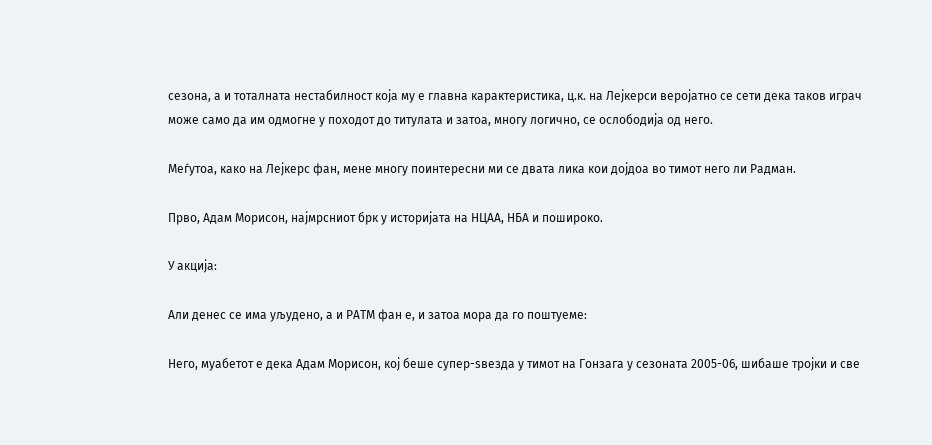сезона, а и тоталната нестабилност која му е главна карактеристика, ц.к. на Лејкерси веројатно се сети дека таков играч може само да им одмогне у походот до титулата и затоа, многу логично, се ослободија од него.

Меѓутоа, како на Лејкерс фан, мене многу поинтересни ми се двата лика кои дојдоа во тимот него ли Радман.

Прво, Адам Морисон, најмрсниот брк у историјата на НЦАА, НБА и пошироко.

У акција:

Али денес се има уљудено, а и РАТМ фан е, и затоа мора да го поштуеме:

Него, муабетот е дека Адам Морисон, кој беше супер-ѕвезда у тимот на Гонзага у сезоната 2005-06, шибаше тројки и све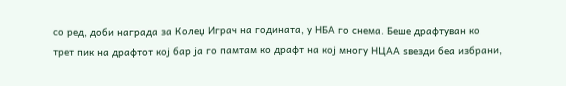со ред, доби награда за Колеџ Играч на годината, у НБА го снема. Беше драфтуван ко трет пик на драфтот кој бар ја го памтам ко драфт на кој многу НЦАА ѕвезди беа избрани,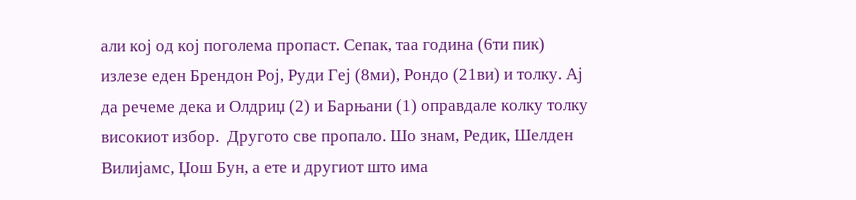али кој од кој поголема пропаст. Сепак, таа година (6ти пик) излезе еден Брендон Рој, Руди Геј (8ми), Рондо (21ви) и толку. Ај да речеме дека и Олдриџ (2) и Барњани (1) оправдале колку толку високиот избор.  Другото све пропало. Шо знам, Редик, Шелден Вилијамс, Џош Бун, а ете и другиот што има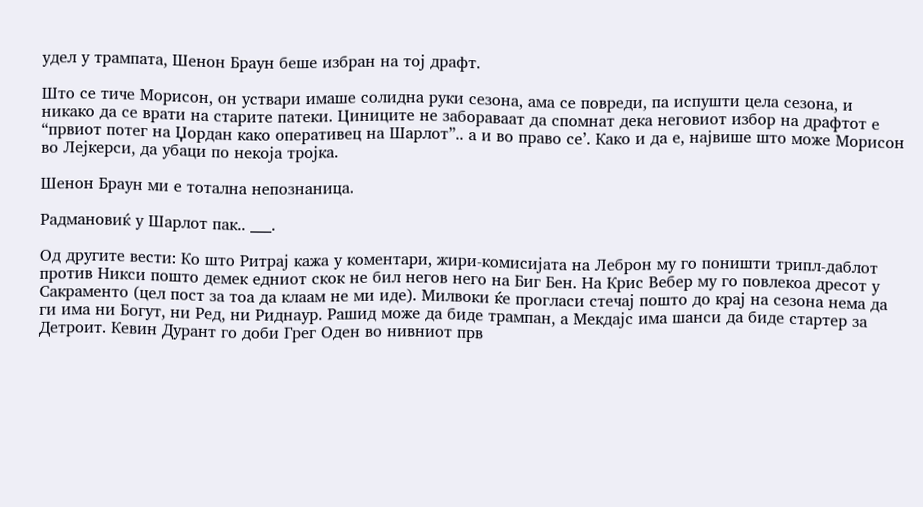удел у трампата, Шенон Браун беше избран на тој драфт.

Што се тиче Морисон, он уствари имаше солидна руки сезона, ама се повреди, па испушти цела сезона, и никако да се врати на старите патеки. Циниците не забораваат да спомнат дека неговиот избор на драфтот е “првиот потег на Џордан како оперативец на Шарлот”.. а и во право се’. Како и да е, највише што може Морисон во Лејкерси, да убаци по некоја тројка.

Шенон Браун ми е тотална непознаница.

Радмановиќ у Шарлот пак.. ___.

Од другите вести: Ко што Ритрај кажа у коментари, жири-комисијата на Леброн му го поништи трипл-даблот против Никси пошто демек едниот скок не бил негов него на Биг Бен. На Крис Вебер му го повлекоа дресот у Сакраменто (цел пост за тоа да клаам не ми иде). Милвоки ќе прогласи стечај пошто до крај на сезона нема да ги има ни Богут, ни Ред, ни Риднаур. Рашид може да биде трампан, а Мекдајс има шанси да биде стартер за Детроит. Кевин Дурант го доби Грег Оден во нивниот прв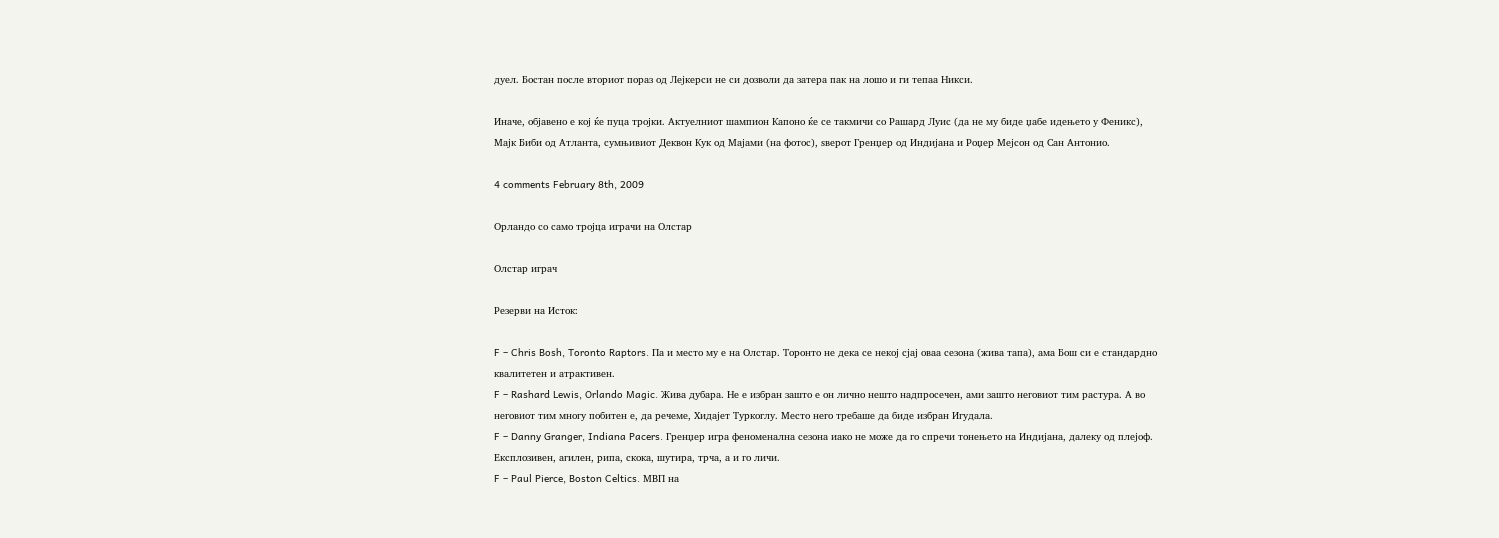дуел. Бостан после вториот пораз од Лејкерси не си дозволи да затера пак на лошо и ги тепаа Никси.

Иначе, објавено е кој ќе пуца тројки. Актуелниот шампион Капоно ќе се такмичи со Рашард Луис (да не му биде џабе идењето у Феникс), Мајк Биби од Атланта, сумњивиот Деквон Кук од Мајами (на фотос), ѕверот Гренџер од Индијана и Роџер Мејсон од Сан Антонио.

4 comments February 8th, 2009

Орландо со само тројца играчи на Олстар

Олстар играч

Резерви на Исток:

F – Chris Bosh, Toronto Raptors. Па и место му е на Олстар. Торонто не дека се некој сјај оваа сезона (жива тапа), ама Бош си е стандардно квалитетен и атрактивен.
F – Rashard Lewis, Orlando Magic. Жива дубара. Не е избран зашто е он лично нешто надпросечен, ами зашто неговиот тим растура. А во неговиот тим многу побитен е, да речеме, Хидајет Туркоглу. Место него требаше да биде избран Игудала.
F – Danny Granger, Indiana Pacers. Гренџер игра феноменална сезона иако не може да го спречи тонењето на Индијана, далеку од плејоф. Експлозивен, агилен, рипа, скока, шутира, трча, а и го личи.
F – Paul Pierce, Boston Celtics. МВП на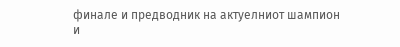финале и предводник на актуелниот шампион и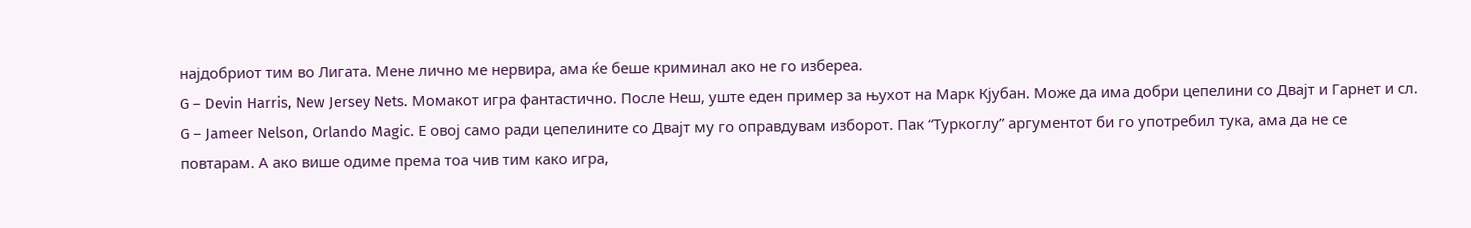најдобриот тим во Лигата. Мене лично ме нервира, ама ќе беше криминал ако не го избереа.
G – Devin Harris, New Jersey Nets. Момакот игра фантастично. После Неш, уште еден пример за њухот на Марк Кјубан. Може да има добри цепелини со Двајт и Гарнет и сл.
G – Jameer Nelson, Orlando Magic. Е овој само ради цепелините со Двајт му го оправдувам изборот. Пак “Туркоглу” аргументот би го употребил тука, ама да не се повтарам. А ако више одиме према тоа чив тим како игра,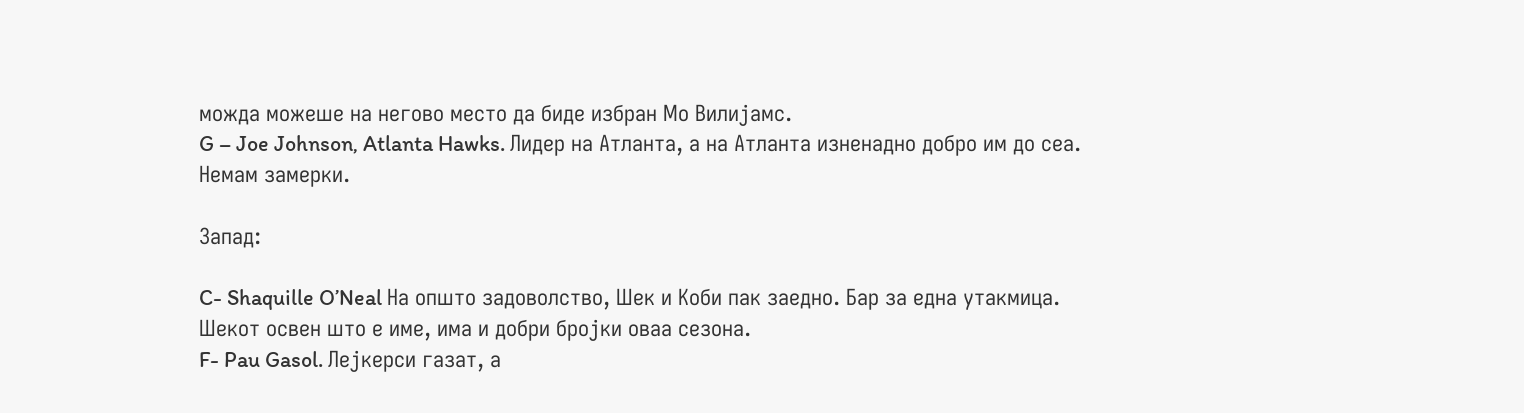можда можеше на негово место да биде избран Мо Вилијамс.
G – Joe Johnson, Atlanta Hawks. Лидер на Атланта, а на Атланта изненадно добро им до сеа. Немам замерки.

Запад:

C- Shaquille O’Neal На општо задоволство, Шек и Коби пак заедно. Бар за една утакмица. Шекот освен што е име, има и добри бројки оваа сезона.
F- Pau Gasol. Лејкерси газат, а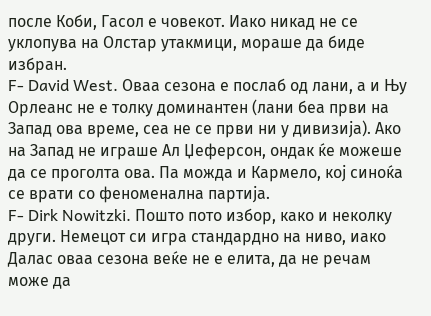после Коби, Гасол е човекот. Иако никад не се уклопува на Олстар утакмици, мораше да биде избран.
F- David West. Оваа сезона е послаб од лани, а и Њу Орлеанс не е толку доминантен (лани беа први на Запад ова време, сеа не се први ни у дивизија). Ако на Запад не играше Ал Џеферсон, ондак ќе можеше да се проголта ова. Па можда и Кармело, кој синоќа се врати со феноменална партија.
F- Dirk Nowitzki. Пошто пото избор, како и неколку други. Немецот си игра стандардно на ниво, иако Далас оваа сезона веќе не е елита, да не речам може да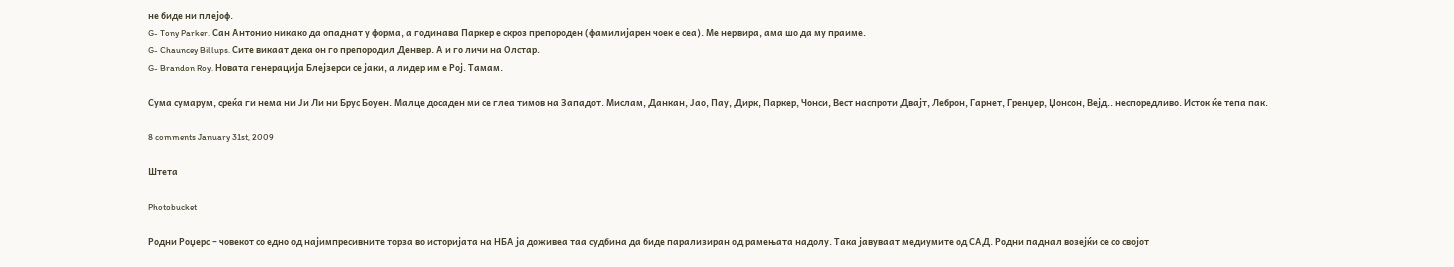не биде ни плејоф.
G- Tony Parker. Сан Антонио никако да опаднат у форма, а годинава Паркер е скроз препороден (фамилијарен чоек е сеа). Ме нервира, ама шо да му праиме.
G- Chauncey Billups. Сите викаат дека он го препородил Денвер. А и го личи на Олстар.
G- Brandon Roy. Новата генерација Блејзерси се јаки, а лидер им е Рој. Тамам.

Сума сумарум, среќа ги нема ни Ји Ли ни Брус Боуен. Малце досаден ми се глеа тимов на Западот. Мислам, Данкан, Јао, Пау, Дирк, Паркер, Чонси, Вест наспроти Двајт, Леброн, Гарнет, Гренџер, Џонсон, Вејд.. неспоредливо. Исток ќе тепа пак.

8 comments January 31st, 2009

Штета

Photobucket

Родни Роџерс – човекот со едно од најимпресивните торза во историјата на НБА ја доживеа таа судбина да биде парализиран од рамењата надолу. Така јавуваат медиумите од САД. Родни паднал возејќи се со својот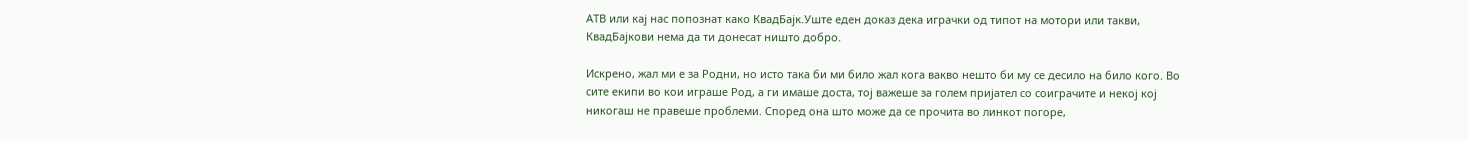АТВ или кај нас попознат како КвадБајк.Уште еден доказ дека играчки од типот на мотори или такви, КвадБајкови нема да ти донесат ништо добро.

Искрено, жал ми е за Родни, но исто така би ми било жал кога вакво нешто би му се десило на било кого. Во сите екипи во кои играше Род, а ги имаше доста, тој важеше за голем пријател со соиграчите и некој кој никогаш не правеше проблеми. Според она што може да се прочита во линкот погоре,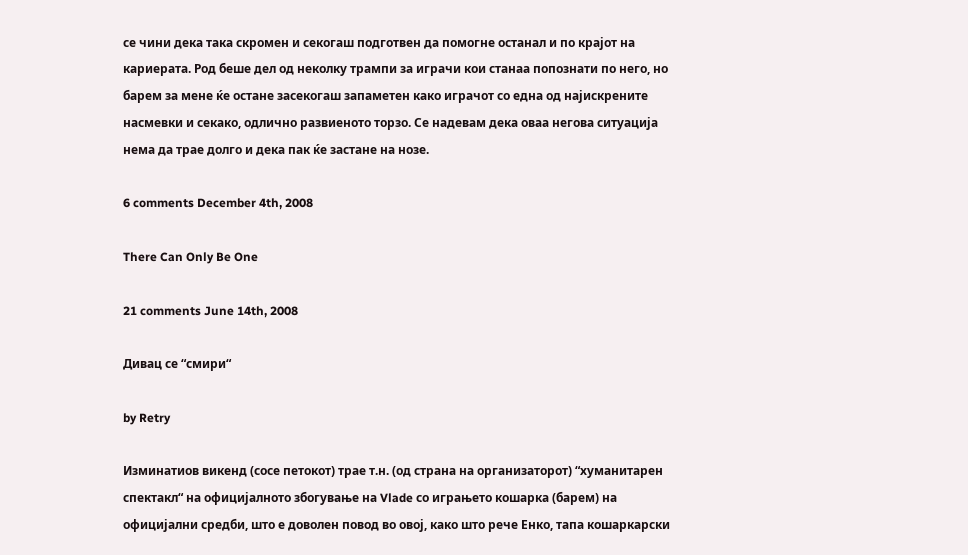се чини дека така скромен и секогаш подготвен да помогне останал и по крајот на кариерата. Род беше дел од неколку трампи за играчи кои станаа попознати по него, но барем за мене ќе остане засекогаш запаметен како играчот со една од најискрените насмевки и секако, одлично развиеното торзо. Се надевам дека оваа негова ситуација нема да трае долго и дека пак ќе застане на нозе.

6 comments December 4th, 2008

There Can Only Be One

21 comments June 14th, 2008

Дивац се “смири“

by Retry

Изминатиов викенд (сосе петокот) трае т.н. (од страна на организаторот) “хуманитарен спектакл“ на официјалното збогување на Vlade со играњето кошарка (барем) на официјални средби, што е доволен повод во овој, како што рече Енко, тапа кошаркарски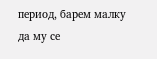период, барем малку да му се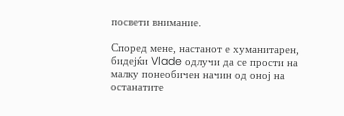посвети внимание.

Според мене, настанот е хуманитарен, бидејќи Vlade одлучи да се прости на малку понеобичен начин од оној на останатите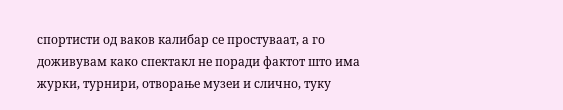спортисти од ваков калибар се простуваат, а го доживувам како спектакл не поради фактот што има журки, турнири, отворање музеи и слично, туку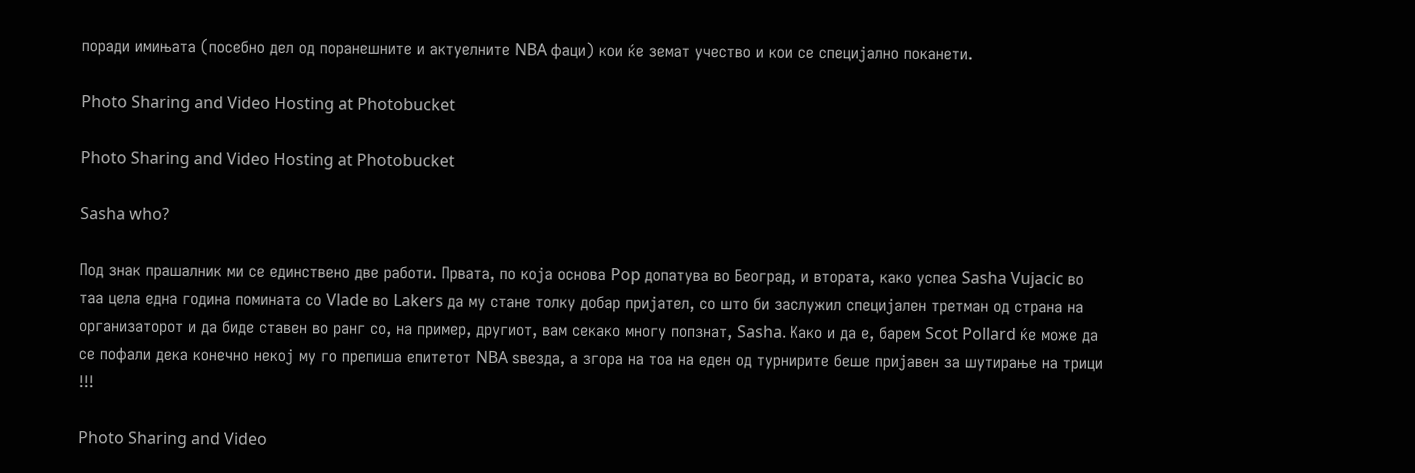поради имињата (посебно дел од поранешните и актуелните NBA фаци) кои ќе земат учество и кои се специјално поканети.

Photo Sharing and Video Hosting at Photobucket

Photo Sharing and Video Hosting at Photobucket

Sasha who?

Под знак прашалник ми се единствено две работи. Првата, по која основа Pop допатува во Београд, и втората, како успеа Sasha Vujacic во таа цела една година помината со Vlade во Lakers да му стане толку добар пријател, со што би заслужил специјален третман од страна на организаторот и да биде ставен во ранг со, на пример, другиот, вам секако многу попзнат, Sasha. Како и да е, барем Scot Pollard ќе може да се пофали дека конечно некој му го препиша епитетот NBA ѕвезда, а згора на тоа на еден од турнирите беше пријавен за шутирање на трици !!!

Photo Sharing and Video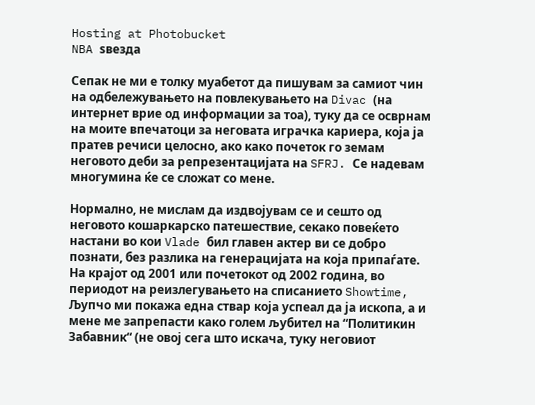Hosting at Photobucket
NBA ѕвезда

Сепак не ми е толку муабетот да пишувам за самиот чин на одбележувањето на повлекувањето на Divac (на интернет врие од информации за тоа), туку да се осврнам на моите впечатоци за неговата играчка кариера, која ја пратев речиси целосно, ако како почеток го земам неговото деби за репрезентацијата на SFRJ. Се надевам многумина ќе се сложат со мене.

Нормално, не мислам да издвојувам се и сешто од неговото кошаркарско патешествие, секако повеќето настани во кои Vlade бил главен актер ви се добро познати, без разлика на генерацијата на која припаѓате. На крајот од 2001 или почетокот од 2002 година, во периодот на реизлегувањето на списанието Showtime, Љупчо ми покажа една ствар која успеал да ја ископа, а и мене ме запрепасти како голем љубител на “Политикин Забавник“ (не овој сега што искача, туку неговиот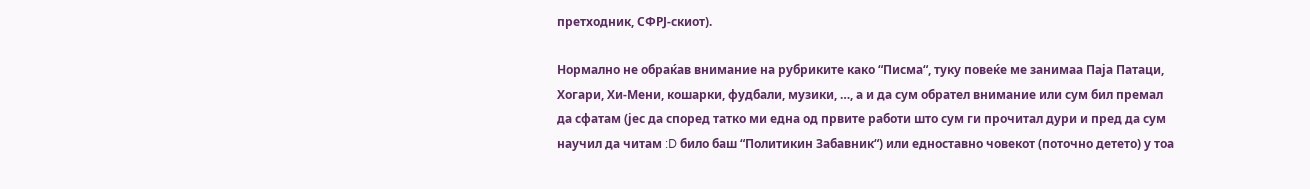претходник, СФРЈ-скиот).

Нормално не обраќав внимание на рубриките како “Писма“, туку повеќе ме занимаа Паја Патаци, Хогари, Хи-Мени, кошарки, фудбали, музики, …, а и да сум обрател внимание или сум бил премал да сфатам (јес да според татко ми една од првите работи што сум ги прочитал дури и пред да сум научил да читам :D било баш “Политикин Забавник“) или едноставно човекот (поточно детето) у тоа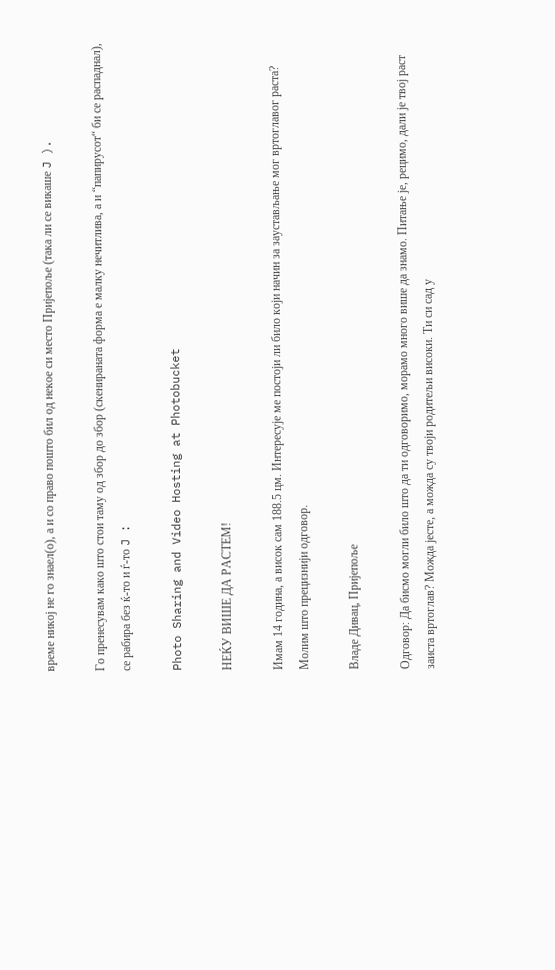време никој не го знаел(о), а и со право пошто бил од некое си место Пријепоље (така ли се викаше J ).

Го пренесувам како што стои таму од збор до збор (скенираната форма е малку нечитлива, а и “папирусот“ би се распаднал), се рабира без ќ-то и ѓ-то J :

Photo Sharing and Video Hosting at Photobucket

НЕЌУ ВИШЕ ДА РАСТЕМ!

Имам 14 година, а висок сам 188.5 цм. Интересује ме постоји ли било који начин за заустављање мог вртоглавог раста? Молим што прецизнији одговор.

Владе Дивац, Пријепоље

Одговор: Да бисмо могли било што да ти одговоримо, морамо много више да знамо. Питање је, рецимо, дали је твој раст заиста вртоглав? Можда јесте, а можда су твоји родитељи високи. Ти си сад у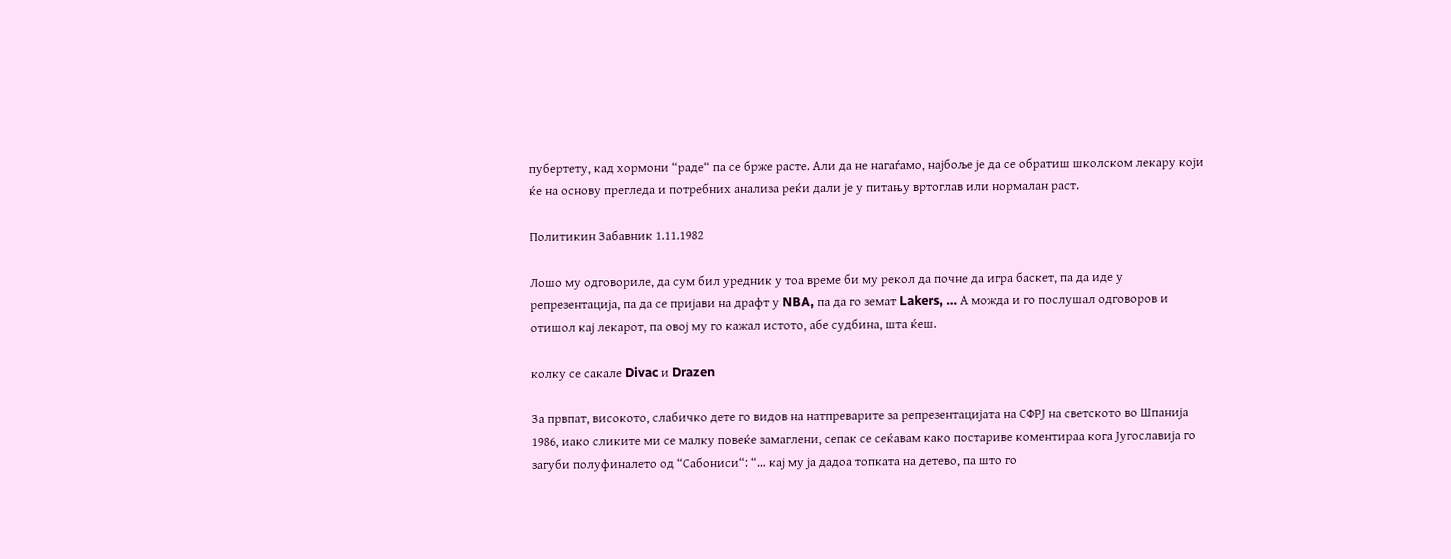пубертету, кад хормони “раде“ па се брже расте. Али да не нагаѓамо, најбоље је да се обратиш школском лекару који ќе на основу прегледа и потребних анализа реќи дали је у питању вртоглав или нормалан раст.

Политикин Забавник 1.11.1982

Лошо му одговориле, да сум бил уредник у тоа време би му рекол да почне да игра баскет, па да иде у репрезентација, па да се пријави на драфт у NBA, па да го земат Lakers, … А можда и го послушал одговоров и отишол кај лекарот, па овој му го кажал истото, абе судбина, шта ќеш.

колку се сакале Divac и Drazen

За првпат, високото, слабичко дете го видов на натпреварите за репрезентацијата на СФРЈ на светското во Шпанија 1986, иако сликите ми се малку повеќе замаглени, сепак се сеќавам како постариве коментираа кога Југославија го загуби полуфиналето од “Сабониси“: “… кај му ја дадоа топката на детево, па што го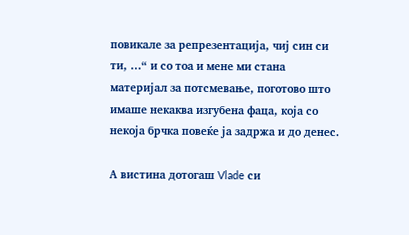повикале за репрезентација, чиј син си ти, …“ и со тоа и мене ми стана материјал за потсмевање, поготово што имаше некаква изгубена фаца, која со некоја брчка повеќе ја задржа и до денес.

А вистина дотогаш Vlade си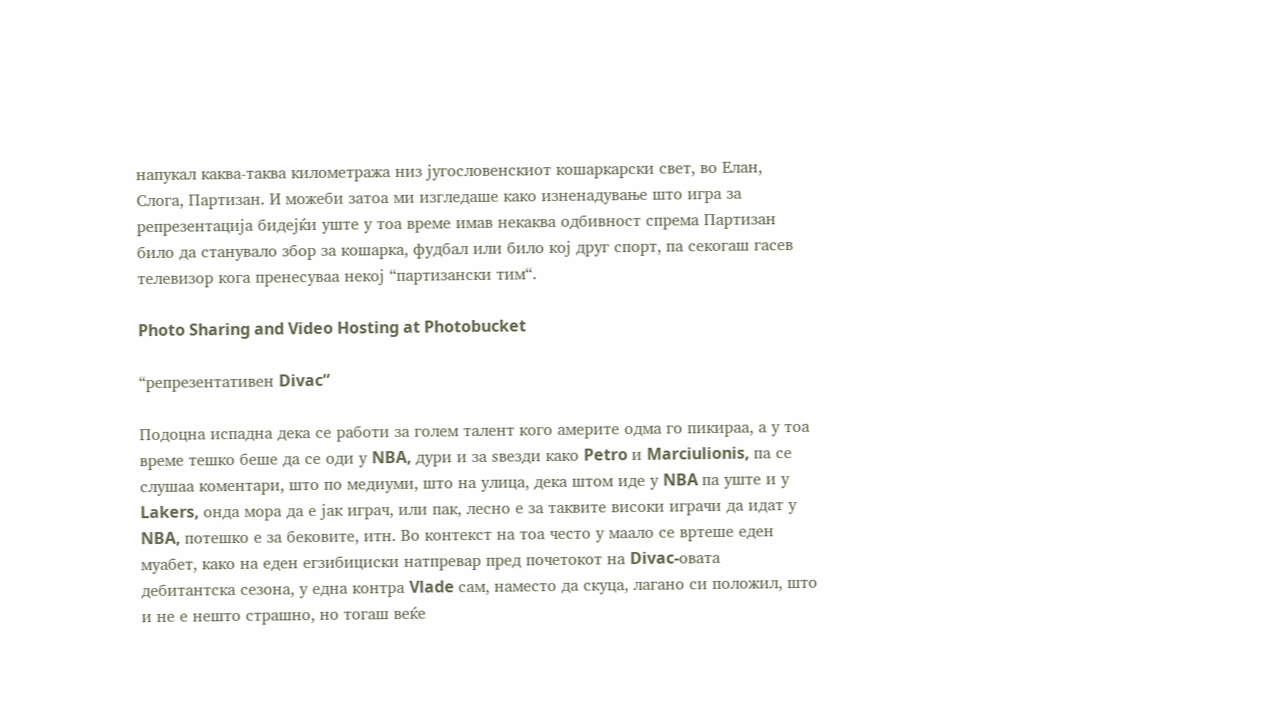напукал каква-таква километража низ југословенскиот кошаркарски свет, во Елан, Слога, Партизан. И можеби затоа ми изгледаше како изненадување што игра за репрезентација бидејќи уште у тоа време имав некаква одбивност спрема Партизан било да станувало збор за кошарка, фудбал или било кој друг спорт, па секогаш гасев телевизор кога пренесуваа некој “партизански тим“.

Photo Sharing and Video Hosting at Photobucket

“репрезентативен Divac“

Подоцна испадна дека се работи за голем талент кого америте одма го пикираа, а у тоа време тешко беше да се оди у NBA, дури и за ѕвезди како Petro и Marciulionis, па се слушаа коментари, што по медиуми, што на улица, дека штом иде у NBA па уште и у Lakers, онда мора да е јак играч, или пак, лесно е за таквите високи играчи да идат у NBA, потешко е за бековите, итн. Во контекст на тоа често у маало се вртеше еден муабет, како на еден егзибициски натпревар пред почетокот на Divac-овата дебитантска сезона, у една контра Vlade сам, наместо да скуца, лагано си положил, што и не е нешто страшно, но тогаш веќе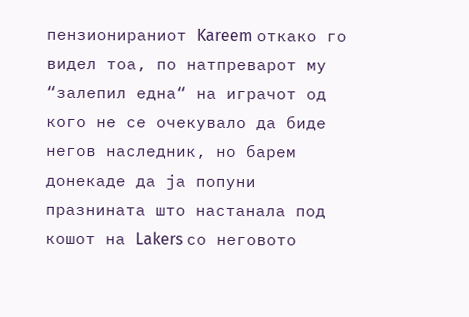пензионираниот Kareem откако го видел тоа, по натпреварот му “залепил една“ на играчот од кого не се очекувало да биде негов наследник, но барем донекаде да ја попуни празнината што настанала под кошот на Lakers со неговото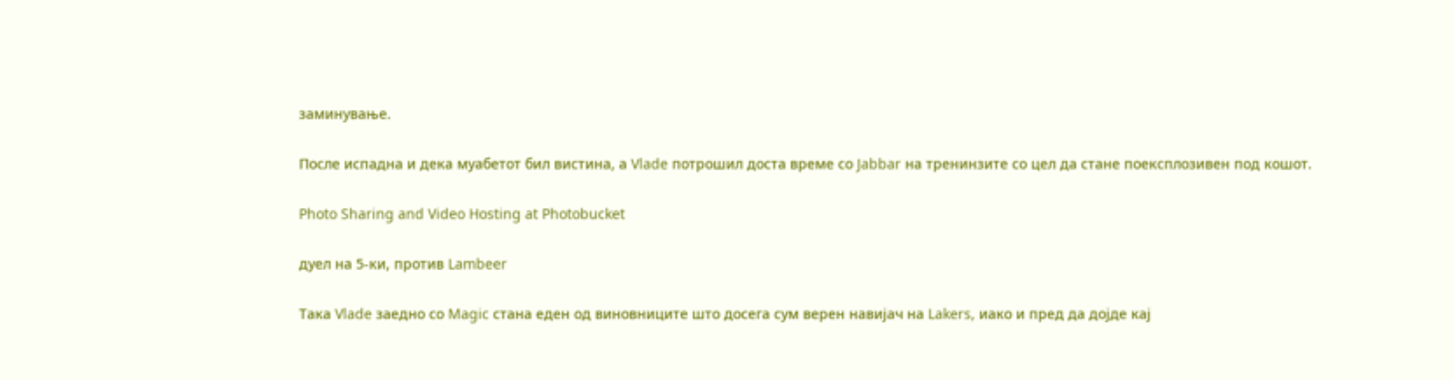заминување.

После испадна и дека муабетот бил вистина, а Vlade потрошил доста време со Jabbar на тренинзите со цел да стане поексплозивен под кошот.

Photo Sharing and Video Hosting at Photobucket

дуел на 5-ки, против Lambeer

Така Vlade заедно со Magic стана еден од виновниците што досега сум верен навијач на Lakers, иако и пред да дојде кај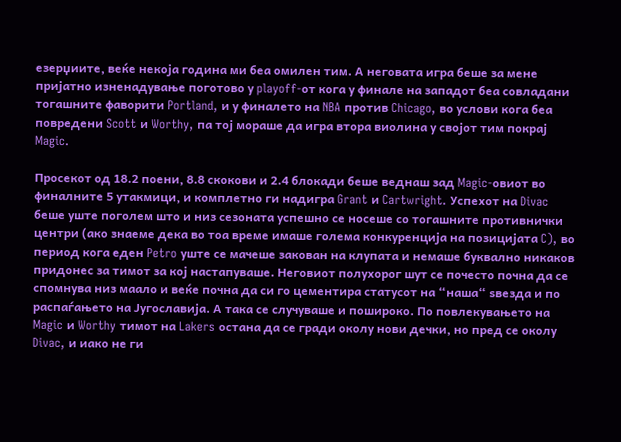езерџиите, веќе некоја година ми беа омилен тим. А неговата игра беше за мене пријатно изненадување поготово у playoff-от кога у финале на западот беа совладани тогашните фаворити Portland, и у финалето на NBA против Chicago, во услови кога беа повредени Scott и Worthy, па тој мораше да игра втора виолина у својот тим покрај Magic.

Просекот од 18.2 поени, 8.8 скокови и 2.4 блокади беше веднаш зад Magic-овиот во финалните 5 утакмици, и комплетно ги надигра Grant и Cartwright. Успехот на Divac беше уште поголем што и низ сезоната успешно се носеше со тогашните противнички центри (ако знаеме дека во тоа време имаше голема конкуренција на позицијата C), во период кога еден Petro уште се мачеше закован на клупата и немаше буквално никаков придонес за тимот за кој настапуваше. Неговиот полухорог шут се почесто почна да се спомнува низ маало и веќе почна да си го цементира статусот на “наша“ ѕвезда и по распаѓањето на Југославија. А така се случуваше и пошироко. По повлекувањето на Magic и Worthy тимот на Lakers остана да се гради околу нови дечки, но пред се околу Divac, и иако не ги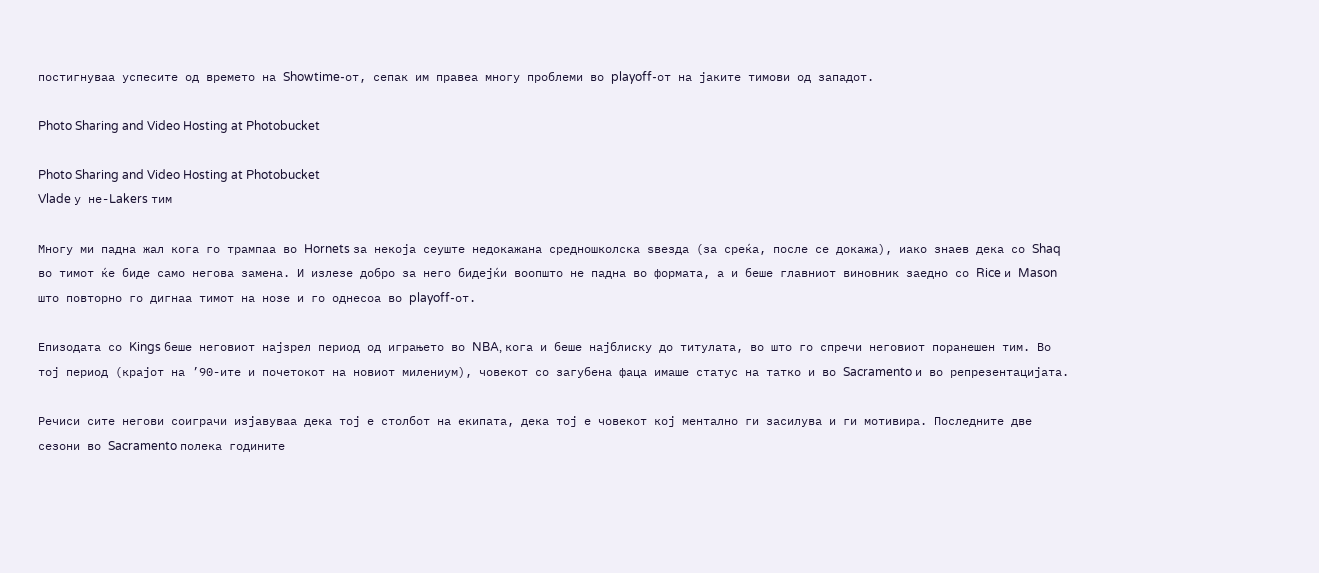постигнуваа успесите од времето на Showtime-от, сепак им правеа многу проблеми во playoff-от на јаките тимови од западот.

Photo Sharing and Video Hosting at Photobucket

Photo Sharing and Video Hosting at Photobucket
Vlade у не-Lakers тим

Многу ми падна жал кога го трампаа во Hornets за некоја сеуште недокажана средношколска ѕвезда (за среќа, после се докажа), иако знаев дека со Shaq во тимот ќе биде само негова замена. И излезе добро за него бидејќи воопшто не падна во формата, а и беше главниот виновник заедно со Rice и Mason што повторно го дигнаа тимот на нозе и го однесоа во playoff-от.

Епизодата со Kings беше неговиот најзрел период од играњето во NBA, кога и беше најблиску до титулата, во што го спречи неговиот поранешен тим. Во тој период (крајот на ’90-ите и почетокот на новиот милениум), човекот со загубена фаца имаше статус на татко и во Sacramento и во репрезентацијата.

Речиси сите негови соиграчи изјавуваа дека тој е столбот на екипата, дека тој е човекот кој ментално ги засилува и ги мотивира. Последните две сезони во Sacramento полека годините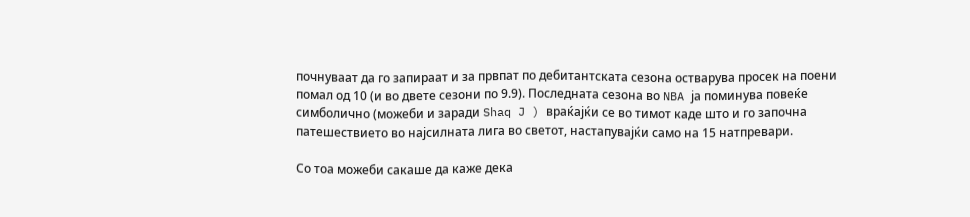почнуваат да го запираат и за првпат по дебитантската сезона остварува просек на поени помал од 10 (и во двете сезони по 9.9). Последната сезона во NBA ја поминува повеќе симболично (можеби и заради Shaq J ) враќајќи се во тимот каде што и го започна патешествието во најсилната лига во светот, настапувајќи само на 15 натпревари.

Со тоа можеби сакаше да каже дека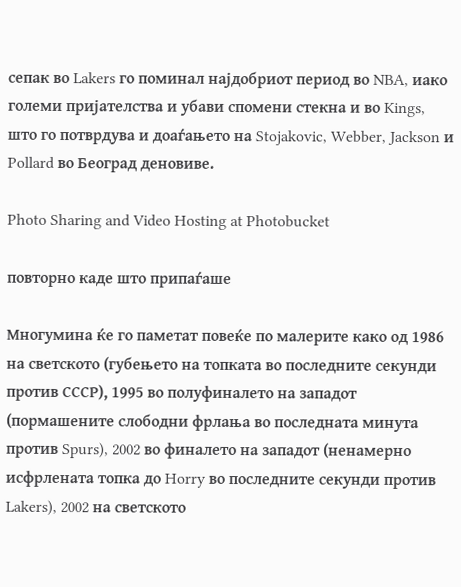сепак во Lakers го поминал најдобриот период во NBA, иако големи пријателства и убави спомени стекна и во Kings, што го потврдува и доаѓањето на Stojakovic, Webber, Jackson и Pollard во Београд деновиве.

Photo Sharing and Video Hosting at Photobucket

повторно каде што припаѓаше

Многумина ќе го паметат повеќе по малерите како од 1986 на светското (губењето на топката во последните секунди против СССР), 1995 во полуфиналето на западот (пормашените слободни фрлања во последната минута против Spurs), 2002 во финалето на западот (ненамерно исфрлената топка до Horry во последните секунди против Lakers), 2002 на светското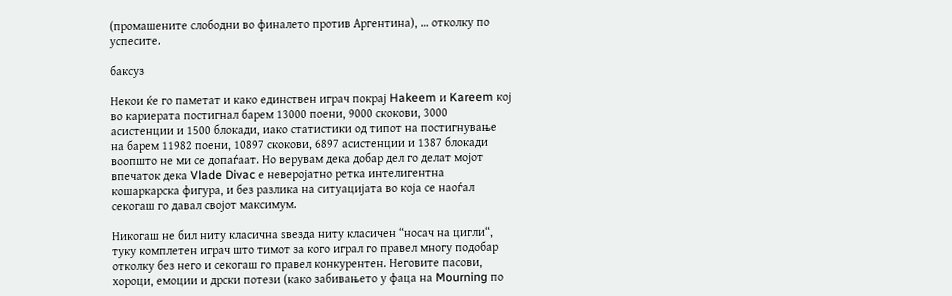(промашените слободни во финалето против Аргентина), … отколку по успесите.

баксуз

Некои ќе го паметат и како единствен играч покрај Hakeem и Kareem кој во кариерата постигнал барем 13000 поени, 9000 скокови, 3000 асистенции и 1500 блокади, иако статистики од типот на постигнување на барем 11982 поени, 10897 скокови, 6897 асистенции и 1387 блокади воопшто не ми се допаѓаат. Но верувам дека добар дел го делат мојот впечаток дека Vlade Divac е неверојатно ретка интелигентна кошаркарска фигура, и без разлика на ситуацијата во која се наоѓал секогаш го давал својот максимум.

Никогаш не бил ниту класична ѕвезда ниту класичен “носач на цигли“, туку комплетен играч што тимот за кого играл го правел многу подобар отколку без него и секогаш го правел конкурентен. Неговите пасови, хороци, емоции и дрски потези (како забивањето у фаца на Mourning по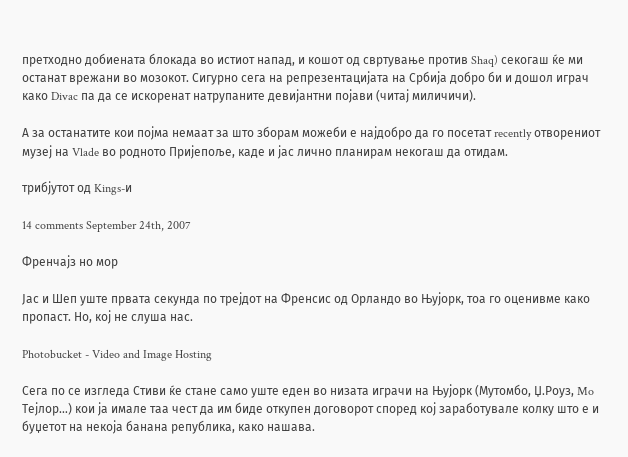претходно добиената блокада во истиот напад, и кошот од свртување против Shaq) секогаш ќе ми останат врежани во мозокот. Сигурно сега на репрезентацијата на Србија добро би и дошол играч како Divac па да се искоренат натрупаните девијантни појави (читај миличичи).

А за останатите кои појма немаат за што зборам можеби е најдобро да го посетат recently отворениот музеј на Vlade во родното Пријепоље, каде и јас лично планирам некогаш да отидам.

трибјутот од Kings-и

14 comments September 24th, 2007

Френчајз но мор

Јас и Шеп уште првата секунда по трејдот на Френсис од Орландо во Њујорк, тоа го оценивме како пропаст. Но, кој не слуша нас.

Photobucket - Video and Image Hosting

Сега по се изгледа Стиви ќе стане само уште еден во низата играчи на Њујорк (Мутомбо, Џ.Роуз, Mo Тејлор…) кои ја имале таа чест да им биде откупен договорот според кој заработувале колку што е и буџетот на некоја банана република, како нашава.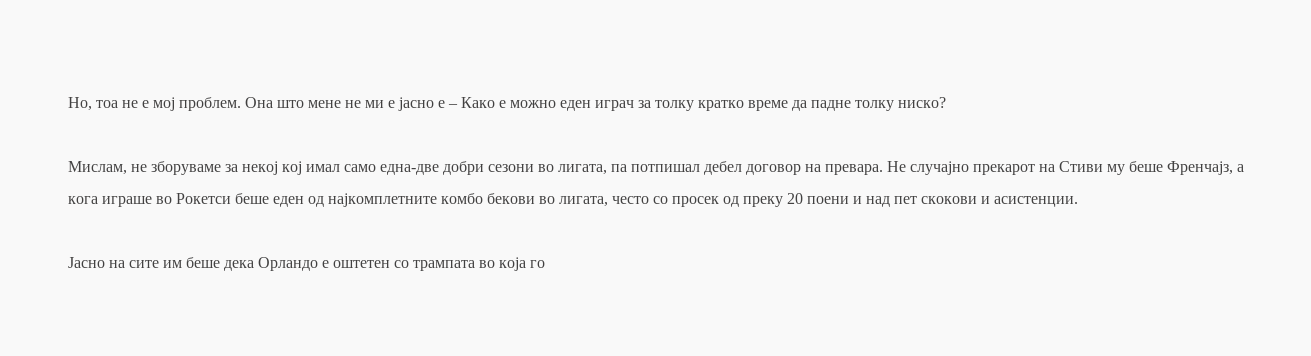Но, тоа не е мој проблем. Она што мене не ми е јасно е – Како е можно еден играч за толку кратко време да падне толку ниско?

Мислам, не зборуваме за некој кој имал само една-две добри сезони во лигата, па потпишал дебел договор на превара. Не случајно прекарот на Стиви му беше Френчајз, а кога играше во Рокетси беше еден од најкомплетните комбо бекови во лигата, често со просек од преку 20 поени и над пет скокови и асистенции.

Јасно на сите им беше дека Орландо е оштетен со трампата во која го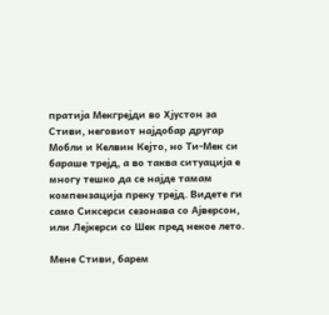пратија Мекгрејди во Хјустон за Стиви, неговиот најдобар другар Мобли и Келвин Кејто, но Ти-Мек си бараше трејд, а во таква ситуација е многу тешко да се најде тамам компензација преку трејд. Видете ги само Сиксерси сезонава со Ајверсон, или Лејкерси со Шек пред некое лето.

Мене Стиви, барем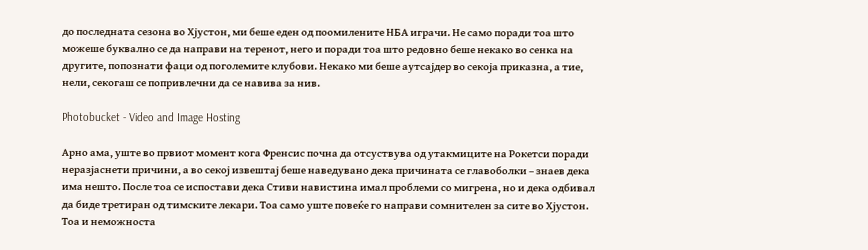до последната сезона во Хјустон, ми беше еден од поомилените НБА играчи. Не само поради тоа што можеше буквално се да направи на теренот, него и поради тоа што редовно беше некако во сенка на другите, попознати фаци од поголемите клубови. Некако ми беше аутсајдер во секоја приказна, а тие, нели, секогаш се попривлечни да се навива за нив.

Photobucket - Video and Image Hosting

Арно ама, уште во првиот момент кога Френсис почна да отсуствува од утакмиците на Рокетси поради неразјаснети причини, а во секој извештај беше наведувано дека причината се главоболки – знаев дека има нешто. После тоа се испостави дека Стиви навистина имал проблеми со мигрена, но и дека одбивал да биде третиран од тимските лекари. Тоа само уште повеќе го направи сомнителен за сите во Хјустон. Тоа и неможноста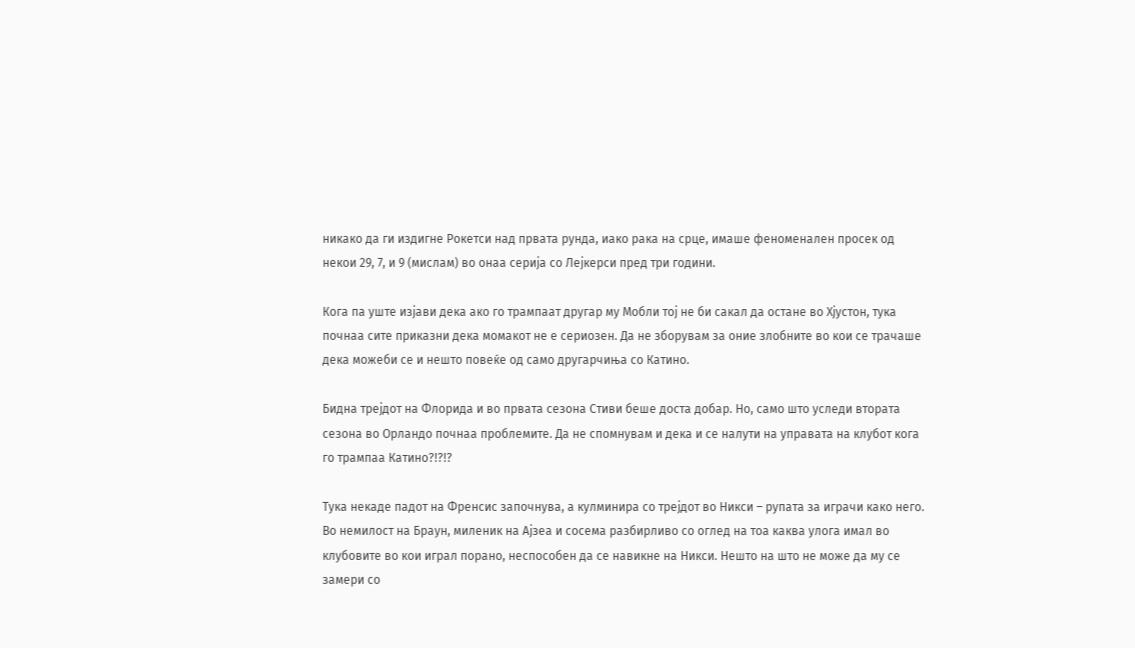никако да ги издигне Рокетси над првата рунда, иако рака на срце, имаше феноменален просек од некои 29, 7, и 9 (мислам) во онаа серија со Лејкерси пред три години.

Кога па уште изјави дека ако го трампаат другар му Мобли тој не би сакал да остане во Хјустон, тука почнаа сите приказни дека момакот не е сериозен. Да не зборувам за оние злобните во кои се трачаше дека можеби се и нешто повеќе од само другарчиња со Катино.

Бидна трејдот на Флорида и во првата сезона Стиви беше доста добар. Но, само што уследи втората сезона во Орландо почнаа проблемите. Да не спомнувам и дека и се налути на управата на клубот кога го трампаа Катино?!?!?

Тука некаде падот на Френсис започнува, а кулминира со трејдот во Никси – рупата за играчи како него. Во немилост на Браун, миленик на Ајзеа и сосема разбирливо со оглед на тоа каква улога имал во клубовите во кои играл порано, неспособен да се навикне на Никси. Нешто на што не може да му се замери со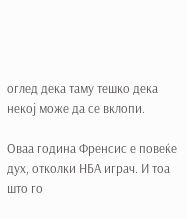оглед дека таму тешко дека некој може да се вклопи.

Оваа година Френсис е повеќе дух, отколки НБА играч. И тоа што го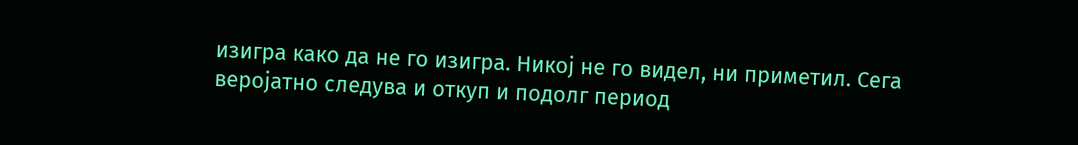изигра како да не го изигра. Никој не го видел, ни приметил. Сега веројатно следува и откуп и подолг период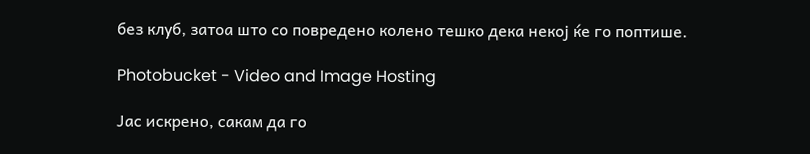без клуб, затоа што со повредено колено тешко дека некој ќе го поптише.

Photobucket - Video and Image Hosting

Јас искрено, сакам да го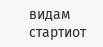видам стартиот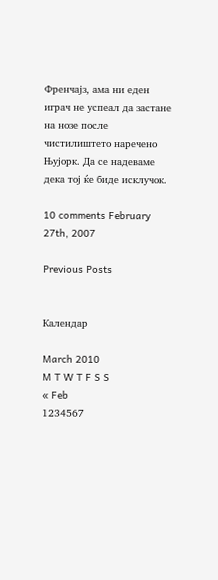Френчајз, ама ни еден играч не успеал да застане на нозе после чистилиштето наречено Њујорк. Да се надеваме дека тој ќе биде исклучок.

10 comments February 27th, 2007

Previous Posts


Календар

March 2010
M T W T F S S
« Feb
1234567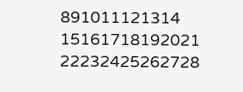891011121314
15161718192021
22232425262728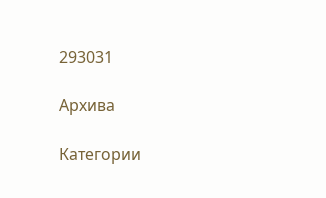293031

Архива

Категории